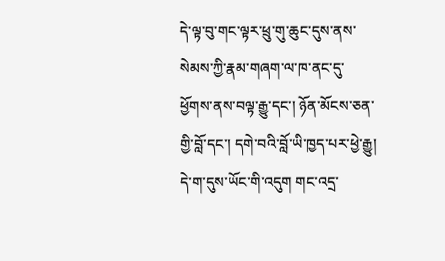དེ་ལྟ་བུ་གང་ལྟར་ཕྲུ་གུ་ཆུང་དུས་ནས་སེམས་ཀྱི་རྣམ་གཞག་ལ་ཁ་ནང་དུ་ཕྱོགས་ནས་བལྟ་རྒྱུ་དང་། ཉོན་མོངས་ཅན་གྱི་བློ་དང་། དགེ་བའི་བློ་ཡི་ཁྱད་པར་ཕྱེ་རྒྱུ། དེ་ག་དུས་ཡོང་གི་འདུག གང་འདྲ་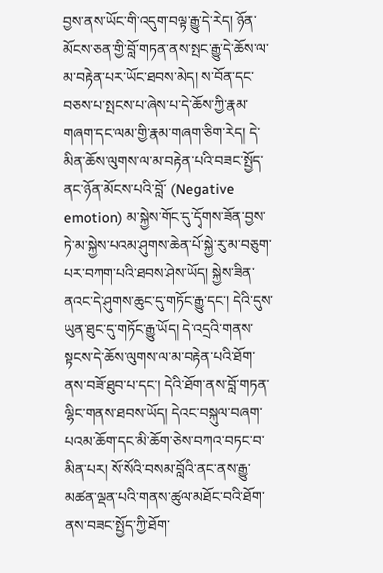བྱས་ནས་ཡོང་གི་འདུག་བལྟ་རྒྱུ་དེ་རེད། ཉོན་མོངས་ཅན་གྱི་བློ་གཏན་ནས་སྤང་རྒྱུ་དེ་ཆོས་ལ་མ་བརྟེན་པར་ཡོང་ཐབས་མེད། ས་བོན་དང་བཅས་པ་སྤངས་པ་ཞེས་པ་དེ་ཆོས་ཀྱི་རྣམ་གཞག་དང་ལམ་གྱི་རྣམ་གཞག་ཅིག་རེད། དེ་མིན་ཆོས་ལུགས་ལ་མ་བརྟེན་པའི་བཟང་སྤྱོད་ནང་ཉོན་མོངས་པའི་བློ་ (Negative emotion) མ་སྐྱེས་གོང་དུ་དྭོགས་ཟོན་བྱས་ཏེ་མ་སྐྱེས་པའམ་ཤུགས་ཆེན་པོ་སྐྱེ་རུ་མ་བཅུག་པར་བཀག་པའི་ཐབས་ཤེས་ཡོད། སྐྱེས་ཟིན་ནའང་དེ་ཤུགས་ཆུང་དུ་གཏོང་རྒྱུ་དང་། དེའི་དུས་ཡུན་ཐུང་དུ་གཏོང་རྒྱུ་ཡོད། དེ་འདྲའི་གནས་སྟངས་དེ་ཆོས་ལུགས་ལ་མ་བརྟེན་པའི་ཐོག་ནས་བཟོ་ཐུབ་པ་དང་། དེའི་ཐོག་ནས་བློ་གཏན་ལྷིང་གནས་ཐབས་ཡོད། དེའང་བསྐུལ་བཞག་པའམ་ཆོག་དང་མི་ཆོག་ཅེས་བཀའ་བཏང་བ་མིན་པར། སོ་སོའི་བསམ་བློའི་ནང་ནས་རྒྱུ་མཚན་ལྡན་པའི་གནས་ཚུལ་མཐོང་བའི་ཐོག་ནས་བཟང་སྤྱོད་ཀྱི་ཐོག་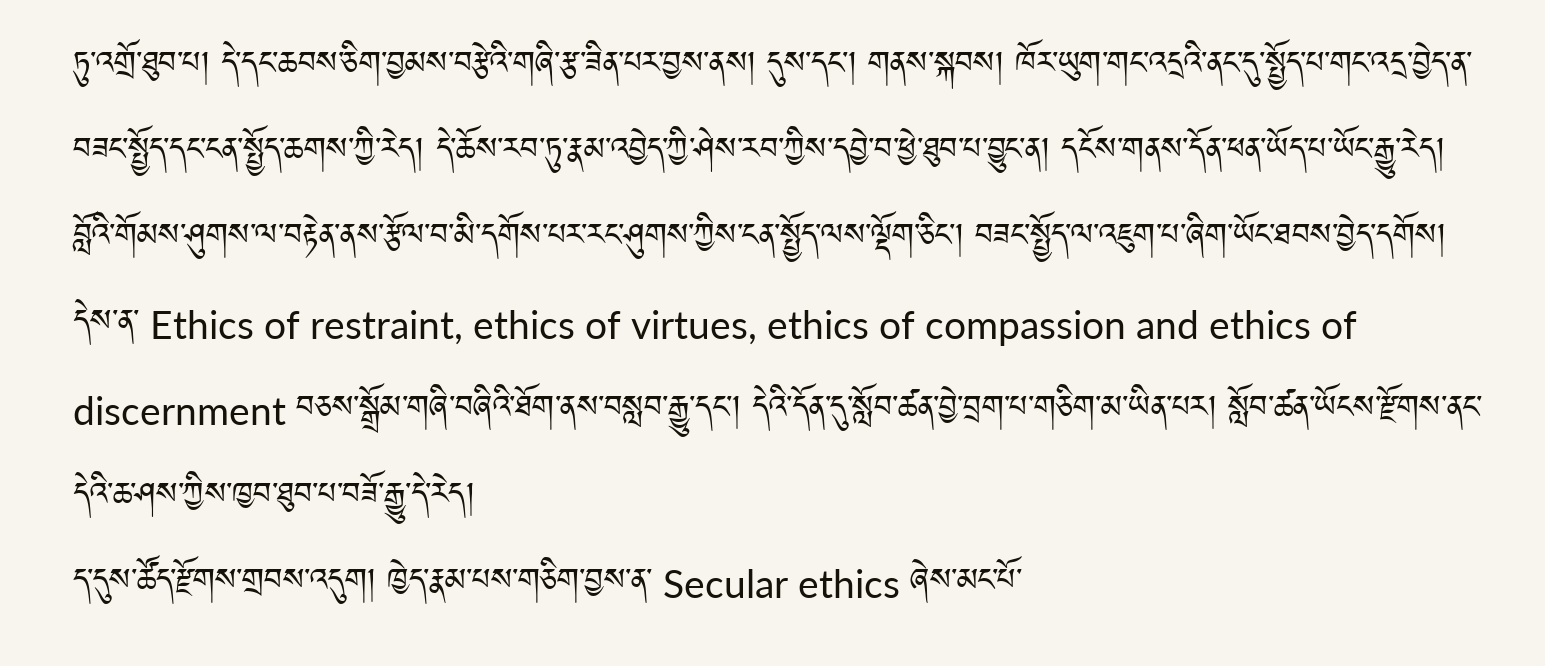ཏུ་འགྲོ་ཐུབ་པ། དེ་དང་ཆབས་ཅིག་བྱམས་བརྩེའི་གཞི་རྩ་ཟིན་པར་བྱས་ནས། དུས་དང་། གནས་སྐབས། ཁོར་ཡུག་གང་འདྲའི་ནང་དུ་སྤྱོད་པ་གང་འདྲ་བྱེད་ན་བཟང་སྤྱོད་དང་ངན་སྤྱོད་ཆགས་ཀྱི་རེད། དེ་ཆོས་རབ་ཏུ་རྣམ་འབྱེད་ཀྱི་ཤེས་རབ་ཀྱིས་དབྱེ་བ་ཕྱེ་ཐུབ་པ་བྱུང་ན། དངོས་གནས་དོན་ཕན་ཡོད་པ་ཡོང་རྒྱུ་རེད། བློའི་གོམས་ཤུགས་ལ་བརྟེན་ནས་རྩོལ་བ་མི་དགོས་པར་རང་ཤུགས་ཀྱིས་ངན་སྤྱོད་ལས་ལྡོག་ཅིང་། བཟང་སྤྱོད་ལ་འཇུག་པ་ཞིག་ཡོང་ཐབས་བྱེད་དགོས། དེས་ན་ Ethics of restraint, ethics of virtues, ethics of compassion and ethics of discernment བཅས་སྒྲོམ་གཞི་བཞིའི་ཐོག་ནས་བསླབ་རྒྱུ་དང་། དེའི་དོན་དུ་སློབ་ཚན་བྱེ་བྲག་པ་གཅིག་མ་ཡིན་པར། སློབ་ཚན་ཡོངས་རྫོགས་ནང་དེའི་ཆ་ཤས་ཀྱིས་ཁྱབ་ཐུབ་པ་བཟོ་རྒྱུ་དེ་རེད།
ད་དུས་ཚོད་རྫོགས་གྲབས་འདུག། ཁྱེད་རྣམ་པས་གཅིག་བྱས་ན་ Secular ethics ཞེས་མང་པོ་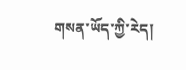གསན་ཡོད་ཀྱི་རེད།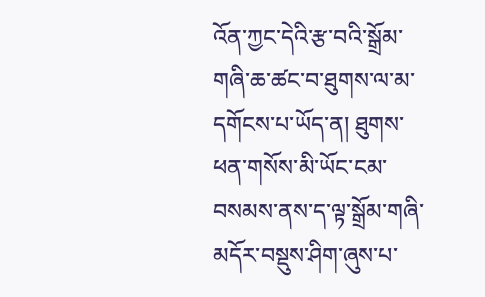འོན་ཀྱང་དེའི་རྩ་བའི་སྒྲོམ་གཞི་ཆ་ཚང་བ་ཐུགས་ལ་མ་དགོངས་པ་ཡོད་ན། ཐུགས་ཕན་གསོས་མི་ཡོང་ངམ་བསམས་ནས་ད་ལྟ་སྒྲོམ་གཞི་མདོར་བསྡུས་ཤིག་ཞུས་པ་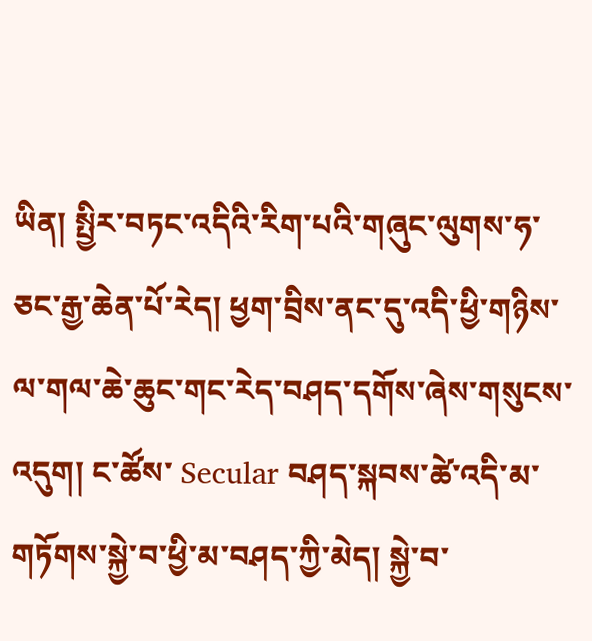ཡིན། སྤྱིར་བཏང་འདིའི་རིག་པའི་གཞུང་ལུགས་ཧ་ཅང་རྒྱ་ཆེན་པོ་རེད། ཕྱག་བྲིས་ནང་དུ་འདི་ཕྱི་གཉིས་ལ་གལ་ཆེ་ཆུང་གང་རེད་བཤད་དགོས་ཞེས་གསུངས་འདུག། ང་ཚོས་ Secular བཤད་སྐབས་ཚེ་འདི་མ་གཏོགས་སྐྱེ་བ་ཕྱི་མ་བཤད་ཀྱི་མེད། སྐྱེ་བ་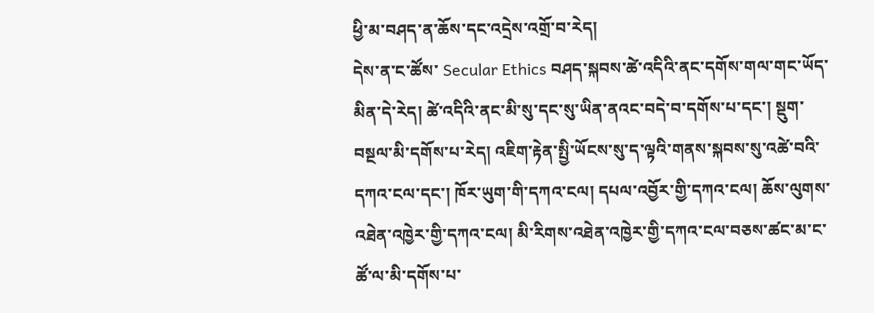ཕྱི་མ་བཤད་ན་ཆོས་དང་འདྲེས་འགྲོ་བ་རེད།
དེས་ན་ང་ཚོས་ Secular Ethics བཤད་སྐབས་ཚེ་འདིའི་ནང་དགོས་གལ་གང་ཡོད་མིན་དེ་རེད། ཚེ་འདིའི་ནང་མི་སུ་དང་སུ་ཡིན་ནའང་བདེ་བ་དགོས་པ་དང་། སྡུག་བསྔལ་མི་དགོས་པ་རེད། འཇིག་རྟེན་སྤྱི་ཡོངས་སུ་ད་ལྟའི་གནས་སྐབས་སུ་འཚེ་བའི་དཀའ་ངལ་དང་། ཁོར་ཡུག་གི་དཀའ་ངལ། དཔལ་འབྱོར་གྱི་དཀའ་ངལ། ཆོས་ལུགས་འཐེན་འཁྱེར་གྱི་དཀའ་ངལ། མི་རིགས་འཐེན་འཁྱེར་གྱི་དཀའ་ངལ་བཅས་ཚང་མ་ང་ཚོ་ལ་མི་དགོས་པ་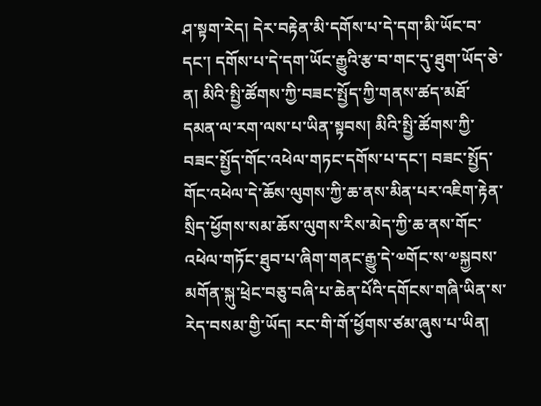ཤ་སྟག་རེད། དེར་བརྟེན་མི་དགོས་པ་དེ་དག་མི་ཡོང་བ་དང་། དགོས་པ་དེ་དག་ཡོང་རྒྱུའི་རྩ་བ་གང་དུ་ཐུག་ཡོད་ཅེ་ན། མིའི་སྤྱི་ཚོགས་ཀྱི་བཟང་སྤྱོད་ཀྱི་གནས་ཚད་མཐོ་དམན་ལ་རག་ལས་པ་ཡིན་སྟབས། མིའི་སྤྱི་ཚོགས་ཀྱི་བཟང་སྤྱོད་གོང་འཕེལ་གཏང་དགོས་པ་དང་། བཟང་སྤྱོད་གོང་འཕེལ་དེ་ཆོས་ལུགས་ཀྱི་ཆ་ནས་མིན་པར་འཇིག་རྟེན་སྲིད་ཕྱོགས་སམ་ཆོས་ལུགས་རིས་མེད་ཀྱི་ཆ་ནས་གོང་འཕེལ་གཏོང་ཐུབ་པ་ཞིག་གནང་རྒྱུ་དེ་༧གོང་ས་༧སྐྱབས་མགོན་སྐུ་ཕྲེང་བཅུ་བཞི་པ་ཆེན་པོའི་དགོངས་གཞི་ཡིན་ས་རེད་བསམ་གྱི་ཡོད། རང་གི་གོ་ཕྱོགས་ཙམ་ཞུས་པ་ཡིན།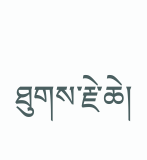ཐུགས་རྗེ་ཆེ།